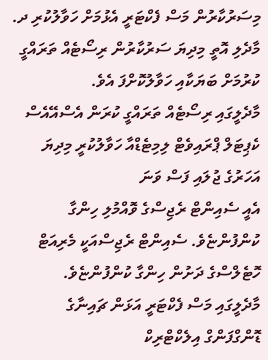މިސަރުކާރުން މަސް ފެކްޓަރީ އެޅުމަށް ހަވާލުކުރި ދ. މާދެލި އޮތީ މިދިޔަ ސަރުކާރުން ރިސޯޓެއް ތަރައްގީ ކުރުމަށް ބަޔަކާއި ހަވާލުކޮށްފަ އެވެ.
މާދެލީގައި ރިސޯޓެއް ތަރައްގީ ކުރަން އެސްއޭއެސް ކެޕިޓަލް ޕްރައިވެޓް ލިމިޓެޑްއާ ހަވާލުކުރީ މިދިޔަ އަހަރުގެ ޖުލައި ފަސް ވަނަ
އެއީ ސެއިންޓް ރެޖިސްގެ ވޮއްމުލި ހިންގާ ކުންފުންޏެވެ. ސެއިންޓް ރެޖިސްއަކީ މެރިއަޓް ހޮޓެލްސްގެ ދަށުން ހިންގާ ކުންފުންޏެވެ.
މާދެލީގައި މަސް ފެކްޓަރީ އަޅަން ޗައިނާގެ ޑޮންގްފަންގް އިލެކްޓްރިކް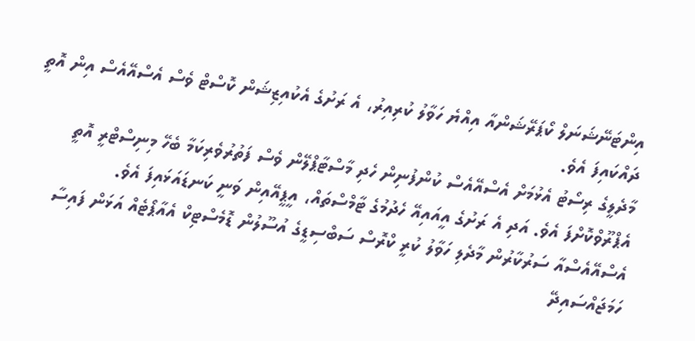އިންޓަނޭޝަނަލް ކޯޕަރޭޝަންއާ އިއްޔެ ހަވާލު ކުރިއިރު، އެ ރަށުގެ އެކުއިޒިޝަން ކޮސްޓް ވެސް އެސްއޭއެސް އިން އޮތީ ދައްކައިފަ އެވެ.
މާދެލީގެ ރިސޯޓު އެޅުމަށް އެސްއޭއެސް ކުންފުނިން ހެދި މާސްޓާޕްލޭން ވެސް ފަތުރުވެރިކަމާ ބެހޭ މިނިސްޓްރީ އޮތީ އެޕްރޫވްކޮށްފަ އެވެ. އަދި އެ ރަށުގެ އީއައިއޭ ހެދުމުގެ ޓާމްސްތައް، އީޕީއޭއިން ވަނީ ކަނޑައަޅައިފަ އެވެ.
އެސްއޭއެސްއާ ސަރުކާރުން މާދެލި ހަވާލު ކުރީ ކްރޮސް ސަބްސިޑީގެ އުސޫލުން ޑޮމެސްޓިކް އެއާޕޯޓެއް އަޅަން ފައިސާ ހަމަޖައްސައިދޭ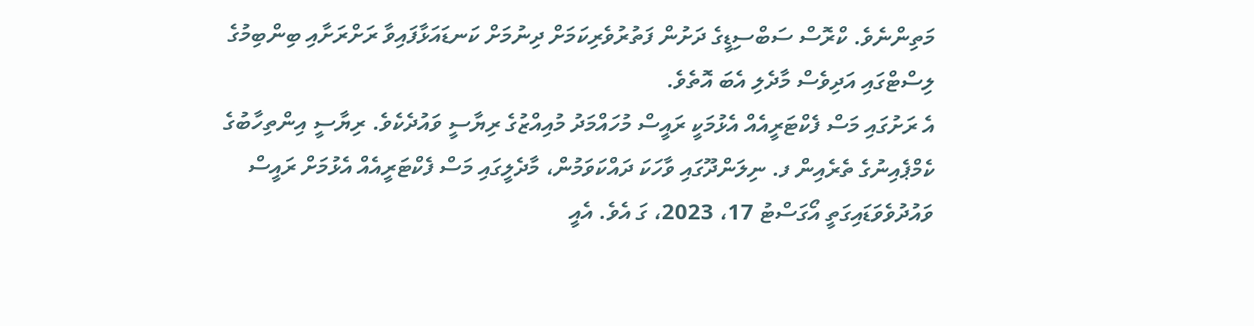މަތިންނެވެ. ކްރޮސް ސަބްސިޑީގެ ދަށުން ފަތުރުވެރިކަމަށް ދިނުމަށް ކަނޑައަޅާފައިވާ ރަށްރަށާއި ބިންބިމުގެ ލިސްޓްގައި އަދިވެސް މާދެލި އެބަ އޮތެވެ.
އެ ރަށުގައި މަސް ފެކްޓަރީއެއް އެޅުމަކީ ރައީސް މުހައްމަދު މުއިއްޒުގެ ރިޔާސީ ވައުދެކެވެ. ރިޔާސީ އިންތިހާބުގެ ކެމްޕެއިނުގެ ތެރެއިން ފ. ނިލަންދޫގައި ވާހަކަ ދައްކަވަމުން، މާދެލީގައި މަސް ފެކްޓަރީއެއް އެޅުމަށް ރައީސް ވައުދުވެވަޑައިގަތީ އޯގަސްޓު 17، 2023، ގަ އެވެ. އެއީ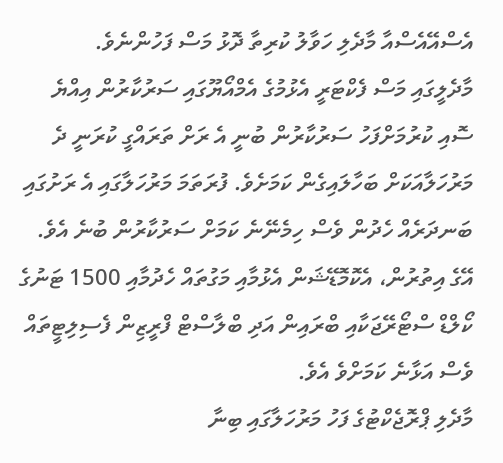އެސްއޭއެސްއާ މާދެލި ހަވާލު ކުރިތާ ދޮޅު މަސް ފަހުންނެވެ.
މާދެލީގައި މަސް ފެކްޓަރީ އެޅުމުގެ އެމްއޯޔޫގައި ސަރުކާރުން އިއްޔެ ސޮއި ކުރުމަށްފަހު ސަރުކާރުން ބުނީ އެ ރަށް ތަރައްގީ ކުރަނީ ދެ މަރުހަލާއަކަށް ބަހާލައިގެން ކަމަށެވެ. ފުރަތަމަ މަރުހަލާގައި އެ ރަށުގައި ބަނދަރެއް ހެދުން ވެސް ހިމެނޭނެ ކަމަށް ސަރުކާރުން ބުނެ އެވެ. އޭގެ އިތުރުން، އެކޮމޮޑޭޝަން އެޅުމާއި މަގުތައް ހެދުމާއި 1500 ޓަނުގެ ކޯލްޑް ސްޓޯރޭޖަކާއި ބްރައިން އަދި ބްލާސްޓް ފްރީޒިން ފެސިލިޓީތައް ވެސް އަޅާނެ ކަމަށްވެ އެވެ.
މާދެލި ޕްރޮޖެކްޓުގެ ފަހު މަރުހަލާގައި ބިނާ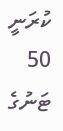ކުރަނީ 50 ޓަނުގެ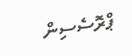ޕްރޮސެސިން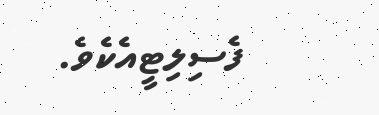ފެސިލިޓީއެކެވެ.